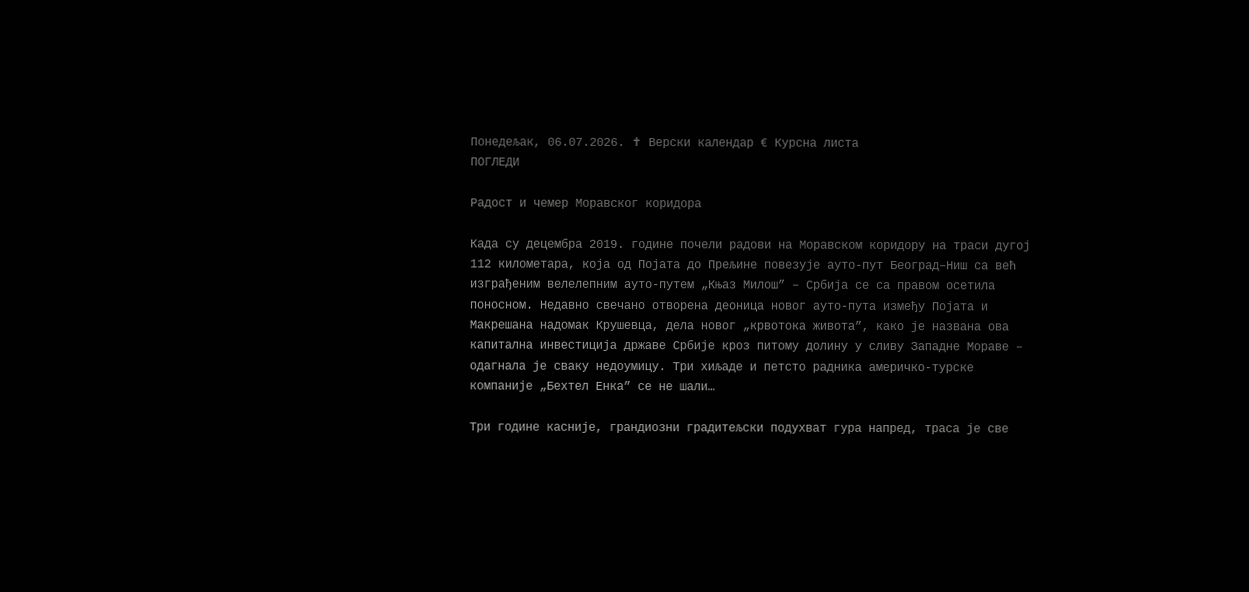Понедељак, 06.07.2026. ✝ Верски календар € Курсна листа
ПОГЛЕДИ

Радост и чемер Моравског коридора

Када су децембра 2019. године почели радови на Моравском коридору на траси дугој 112 километара, која од Појата до Прељине повезује ауто-пут Београд–Ниш са већ изграђеним велелепним ауто-путем „Књаз Милош” – Србија се са правом осетила поносном. Недавно свечано отворена деоница новог ауто-пута између Појата и Макрешана надомак Крушевца, дела новог „крвотока живота”, како је названа ова капитална инвестиција државе Србије кроз питому долину у сливу Западне Мораве – одагнала је сваку недоумицу. Три хиљаде и петсто радника америчко-турске компаније „Бехтел Енка” се не шали…

Три године касније, грандиозни градитељски подухват гура напред, траса је све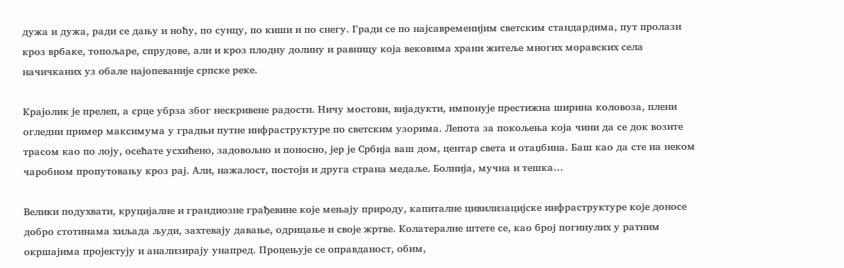дужа и дужа, ради се дању и ноћу, по сунцу, по киши и по снегу. Гради се по најсавременијим светским стандардима, пут пролази кроз врбаке, топољаре, спрудове, али и кроз плодну долину и равницу која вековима храни житеље многих моравских села начичканих уз обале најопеваније српске реке.

Крајолик је прелеп, а срце убрза због нескривене радости. Ничу мостови, вијадукти, импонује престижна ширина коловоза, плени огледни пример максимума у градњи путне инфраструктуре по светским узорима. Лепота за покољења која чини да се док возите трасом као по лоју, осећате усхићено, задовољно и поносно, јер је Србија ваш дом, центар света и отаџбина. Баш као да сте на неком чаробном пропутовању кроз рај. Али, нажалост, постоји и друга страна медаље. Болнија, мучна и тешка…

Велики подухвати, круцијалне и грандиозне грађевине које мењају природу, капиталне цивилизацијске инфраструктуре које доносе добро стотинама хиљада људи, захтевају давање, одрицање и своје жртве. Колатералне штете се, као број погинулих у ратним окршајима пројектују и анализирају унапред. Процењује се оправданост, обим,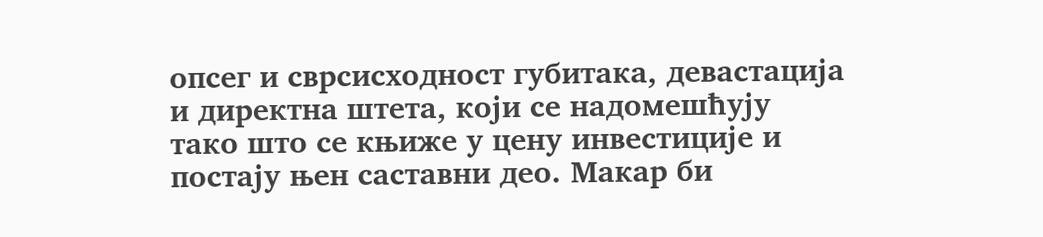опсег и сврсисходност губитака, девастација и директна штета, који се надомешћују тако што се књиже у цену инвестиције и постају њен саставни део. Макар би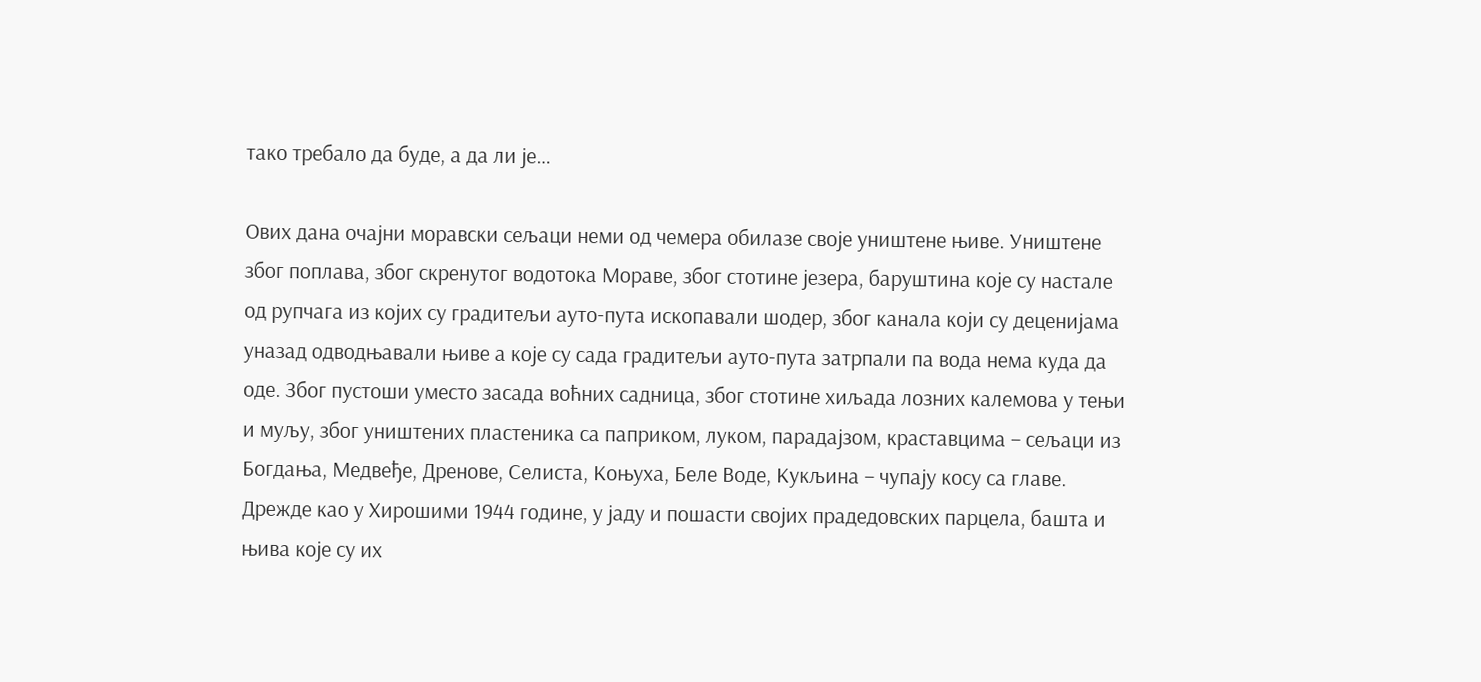тако требало да буде, а да ли је…

Ових дана очајни моравски сељаци неми од чемера обилазе своје уништене њиве. Уништене због поплава, због скренутог водотока Мораве, због стотине језера, баруштина које су настале од рупчага из којих су градитељи ауто-пута ископавали шодер, због канала који су деценијама уназад одводњавали њиве а које су сада градитељи ауто-пута затрпали па вода нема куда да оде. Због пустоши уместо засада воћних садница, због стотине хиљада лозних калемова у тењи и муљу, због уништених пластеника са паприком, луком, парадајзом, краставцима – сељаци из Богдања, Медвеђе, Дренове, Селиста, Коњуха, Беле Воде, Кукљина – чупају косу са главе. Дрежде као у Хирошими 1944 године, у јаду и пошасти својих прадедовских парцела, башта и њива које су их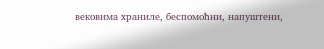вековима храниле, беспомоћни, напуштени,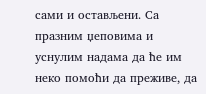сами и остављени. Са празним џеповима и уснулим надама да ће им неко помоћи да преживе, да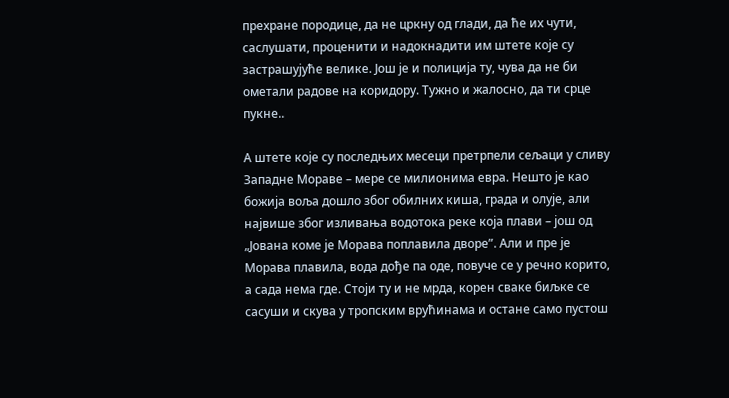прехране породице, да не цркну од глади, да ће их чути, саслушати, проценити и надокнадити им штете које су застрашујуће велике. Још је и полиција ту, чува да не би ометали радове на коридору. Тужно и жалосно, да ти срце пукне..

А штете које су последњих месеци претрпели сељаци у сливу Западне Мораве – мере се милионима евра. Нешто је као божија воља дошло због обилних киша, града и олује, али највише због изливања водотока реке која плави – још од „Јована коме је Морава поплавила дворе”. Али и пре је Морава плавила, вода дође па оде, повуче се у речно корито, а сада нема где. Стоји ту и не мрда, корен сваке биљке се сасуши и скува у тропским врућинама и остане само пустош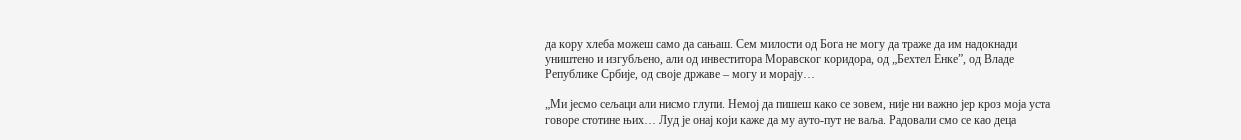да кору хлеба можеш само да сањаш. Сем милости од Бога не могу да траже да им надокнади уништено и изгубљено, али од инвеститора Моравског коридора, од „Бехтел Енке”, од Владе Републике Србије, од своје државе – могу и морају…

„Ми јесмо сељаци али нисмо глупи. Немој да пишеш како се зовем, није ни важно јер кроз моја уста говоре стотине њих… Луд је онај који каже да му ауто-пут не ваља. Радовали смо се као деца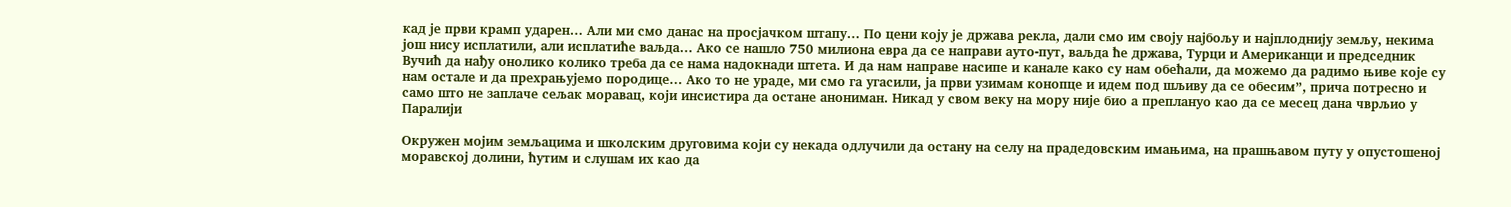кад је први крамп ударен… Али ми смо данас на просјачком штапу… По цени коју је држава рекла, дали смо им своју најбољу и најплоднију земљу, некима још нису исплатили, али исплатиће ваљда… Ако се нашло 750 милиона евра да се направи ауто-пут, ваљда ће држава, Турци и Американци и председник Вучић да нађу онолико колико треба да се нама надокнади штета. И да нам направе насипе и канале како су нам обећали, да можемо да радимо њиве које су нам остале и да прехрањујемо породице… Ако то не ураде, ми смо га угасили, ја први узимам конопце и идем под шљиву да се обесим”, прича потресно и само што не заплаче сељак моравац, који инсистира да остане анониман. Никад у свом веку на мору није био а преплануо као да се месец дана чврљио у Паралији

Окружен мојим земљацима и школским друговима који су некада одлучили да остану на селу на прадедовским имањима, на прашњавом путу у опустошеној моравској долини, ћутим и слушам их као да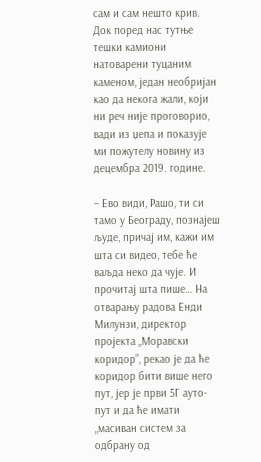сам и сам нешто крив. Док поред нас тутње тешки камиони натоварени туцаним каменом, један необријан као да некога жали, који ни реч није проговорио, вади из џепа и показује ми пожутелу новину из децембра 2019. године.

– Ево види, Рашо, ти си тамо у Београду, познајеш људе, причај им, кажи им шта си видео, тебе ће ваљда неко да чује. И прочитај шта пише… На отварању радова Енди Милунзи, директор пројекта „Моравски коридор”, рекао је да ће коридор бити више него пут, јер је први 5Г ауто-пут и да ће имати „масиван систем за одбрану од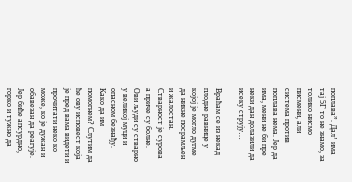поплава”. Дал’ има тај 5Г то не знамо, за толико нисмо писмени, али система против поплава нема. Јер да има, мени не би пре неки дан долазили да исеку струју…

Враћам се из некад плодне равнице у којој је могло дугме да никне посрамљен и жалостан. Стварност је сурова а приче су болне. Ови људи су стварно у великој муци и опасном безнађу. Како да им помогнем? Слутим да ће ову исповест која је пред вама видети и прочитати неко ко може, ко је дужан и обавезан да реагује. Јер биће апсурдно, горко и тужно да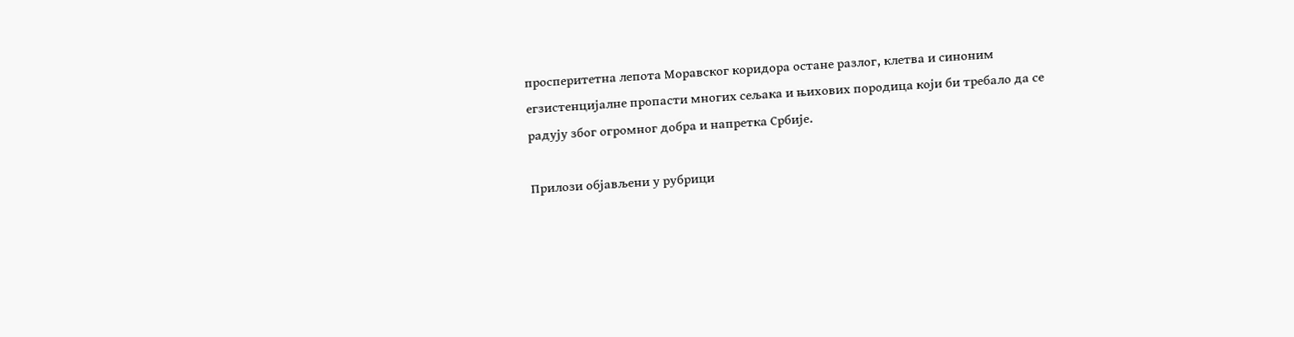просперитетна лепота Моравског коридора остане разлог, клетва и синоним егзистенцијалне пропасти многих сељака и њихових породица који би требало да се радују због огромног добра и напретка Србије.

Прилози објављени у рубрици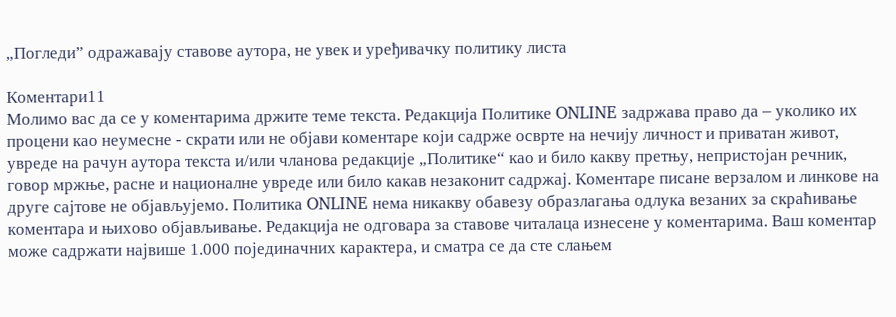„Погледи” одражавају ставове аутора, не увек и уређивачку политику листa

Коментари11
Молимо вас да се у коментарима држите теме текста. Редакција Политике ONLINE задржава право да – уколико их процени као неумесне - скрати или не објави коментаре који садрже осврте на нечију личност и приватан живот, увреде на рачун аутора текста и/или чланова редакције „Политике“ као и било какву претњу, непристојан речник, говор мржње, расне и националне увреде или било какав незаконит садржај. Коментаре писане верзалом и линкове на друге сајтове не објављујемо. Политика ONLINE нема никакву обавезу образлагања одлука везаних за скраћивање коментара и њихово објављивање. Редакција не одговара за ставове читалаца изнесене у коментарима. Ваш коментар може садржати највише 1.000 појединачних карактера, и сматра се да сте слањем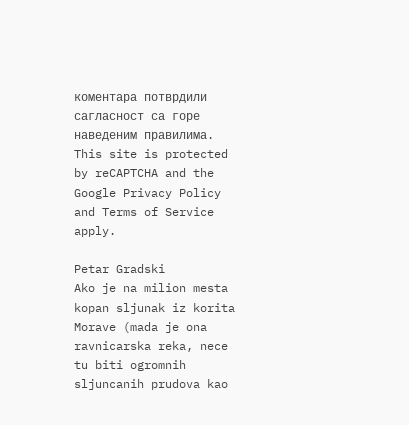коментара потврдили сагласност са горе наведеним правилима.
This site is protected by reCAPTCHA and the Google Privacy Policy and Terms of Service apply.

Petar Gradski
Ako je na milion mesta kopan sljunak iz korita Morave (mada je ona ravnicarska reka, nece tu biti ogromnih sljuncanih prudova kao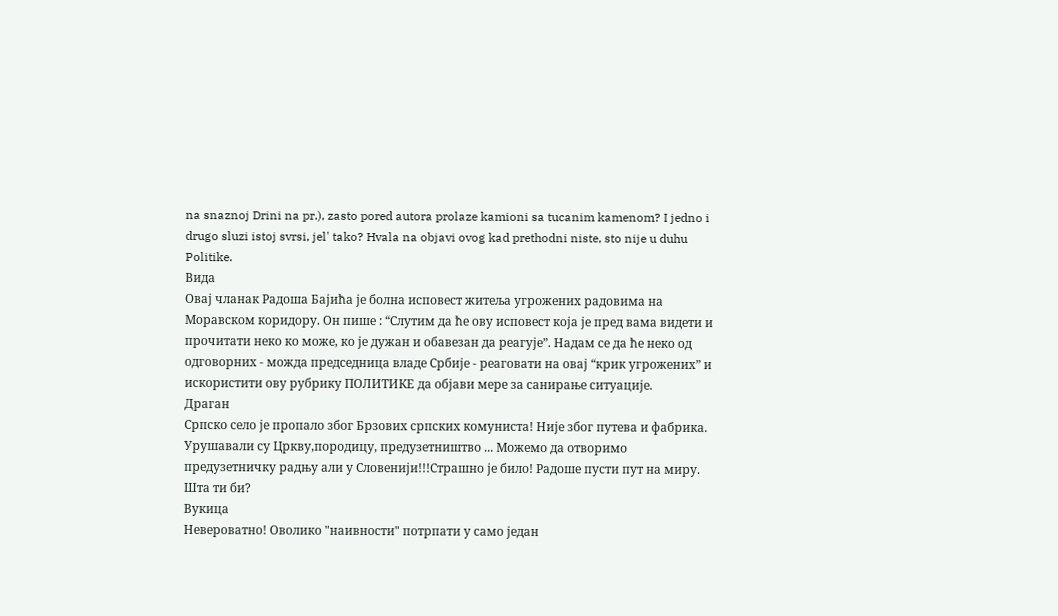na snaznoj Drini na pr.), zasto pored autora prolaze kamioni sa tucanim kamenom? I jedno i drugo sluzi istoj svrsi, jel' tako? Hvala na objavi ovog kad prethodni niste, sto nije u duhu Politike.
Вида
Овај чланак Радоша Бајића је болна исповест житеља угрожених радовима на Моравском коридору. Он пише : “Слутим да ће ову исповест која је пред вама видети и прочитати неко ко може, ко је дужан и обавезан да реагује”. Надам се да ће неко од одговорних - можда председница владе Србије - реаговати на овај “крик угрожених” и искористити ову рубрику ПОЛИТИКЕ да објави мере за санирање ситуације.
Драган
Српско село је пропало због Брзових српских комуниста! Није због путева и фабрика. Урушавали су Цркву,породицу, предузетништво ... Можемо да отворимо предузетничку радњу али у Словенији!!!Страшно је било! Радоше пусти пут на миру. Шта ти би?
Вукица
Невероватно! Оволико "наивности" потрпати у само један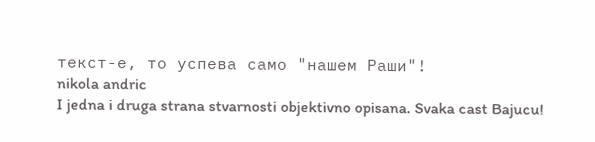текст-е, то успева само "нашем Раши"!
nikola andric
I jedna i druga strana stvarnosti objektivno opisana. Svaka cast Bajucu!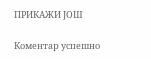ПРИКАЖИ ЈОШ

Комeнтар успeшно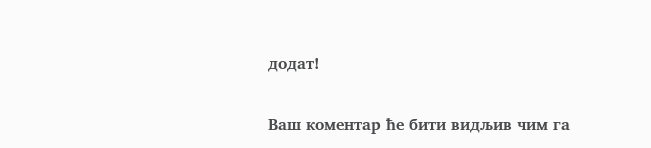додат!

Ваш комeнтар ћe бити видљив чим га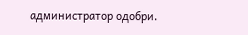администратор одобри.